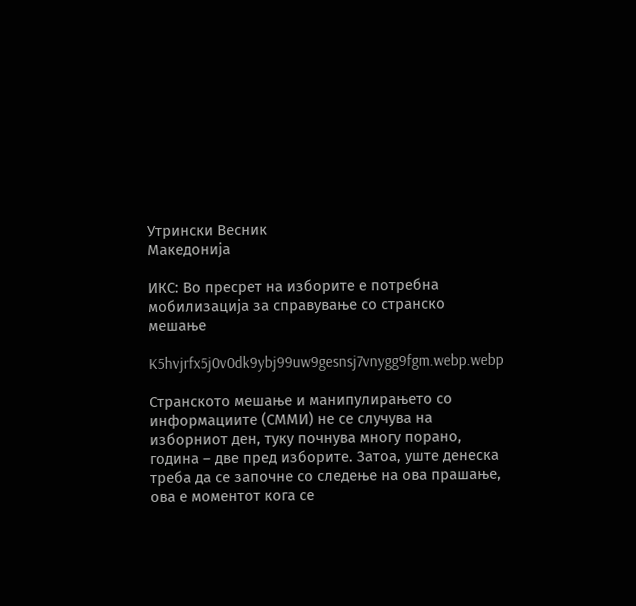Утрински Весник
Македонија

ИКС: Во пресрет на изборите е потребна мобилизација за справување со странско мешање

K5hvjrfx5j0v0dk9ybj99uw9gesnsj7vnygg9fgm.webp.webp

Странското мешање и манипулирањето со информациите (СММИ) не се случува на изборниот ден, туку почнува многу порано, година – две пред изборите. Затоа, уште денеска треба да се започне со следење на ова прашање, ова е моментот кога се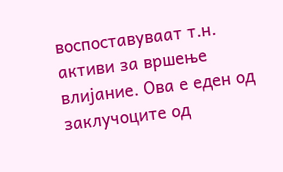воспоставуваат т.н. активи за вршење влијание. Ова е еден од заклучоците од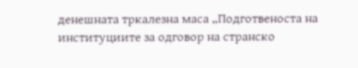денешната тркалезна маса „Подготвеноста на институциите за одговор на странско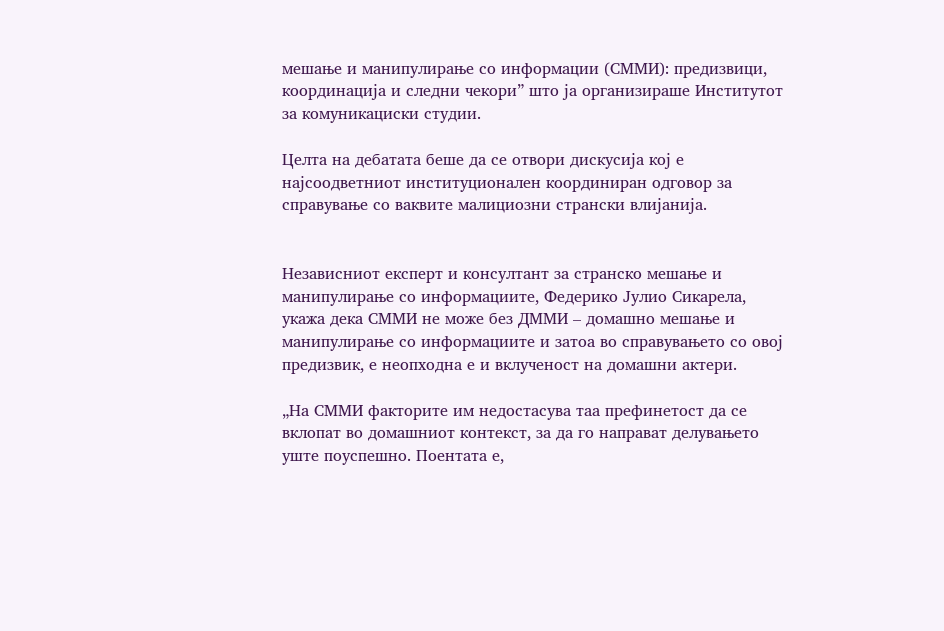мешање и манипулирање со информации (СММИ): предизвици, координација и следни чекори” што ја организираше Институтот за комуникациски студии.

Целта на дебатата беше да се отвори дискусија кој е најсоодветниот институционален координиран одговор за справување со ваквите малициозни странски влијанија.


Независниот експерт и консултант за странско мешање и манипулирање со информациите, Федерико Јулио Сикарела, укажа дека СММИ не може без ДММИ – домашно мешање и манипулирање со информациите и затоа во справувањето со овој предизвик, е неопходна е и вклученост на домашни актери.

„На СММИ факторите им недостасува таа префинетост да се вклопат во домашниот контекст, за да го направат делувањето уште поуспешно. Поентата е,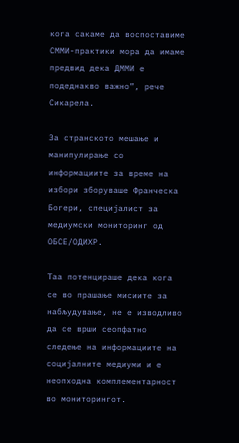кога сакаме да воспоставиме СММИ-практики мора да имаме предвид дека ДММИ е подеднакво важно”, рече Сикарела.

За странското мешање и манипулирање со информациите за време на избори зборуваше Франческа Богери, специјалист за медиумски мониторинг од ОБСЕ/ОДИХР.

Таа потенцираше дека кога се во прашање мисиите за набљудување, не е изводливо да се врши сеопфатно следење на информациите на социјалните медиуми и е неопходна комплементарност во мониторингот.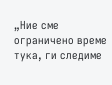„Ние сме ограничено време тука, ги следиме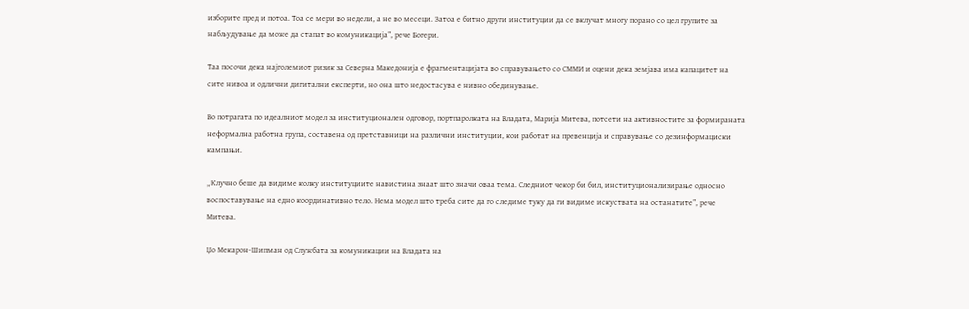изборите пред и потоа. Тоа се мери во недели, а не во месеци. Затоа е битно други институции да се вклучат многу порано со цел групите за набљудување да може да стапат во комуникација”, рече Богери.

Таа посочи дека најголемиот ризик за Северна Македонија е фрагментацијата во справувањето со СММИ и оцени дека земјава има капацитет на сите нивоа и одлични дигитални експерти, но она што недостасува е нивно обединување.

Во потрагата по идеалниот модел за институционален одговор, портпаролката на Владата, Марија Митева, потсети на активностите за формираната неформална работна група, составена од претставници на различни институции, кои работат на превенција и справување со дезинформациски кампањи.

„Клучно беше да видиме колку институциите навистина знаат што значи оваа тема. Следниот чекор би бил, институционализирање односно воспоставување на едно координативно тело. Нема модел што треба сите да го следиме туку да ги видиме искуствата на останатите”, рече Митева.

Џо Мекарон-Шипман од Службата за комуникации на Владата на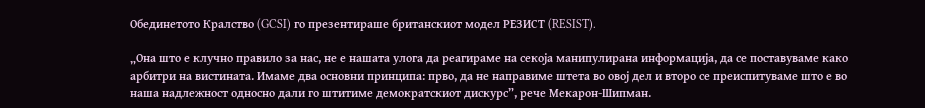Обединетото Кралство (GCSI) го презентираше британскиот модел РЕЗИСТ (RESIST).

„Она што е клучно правило за нас, не е нашата улога да реагираме на секоја манипулирана информација, да се поставуваме како арбитри на вистината. Имаме два основни принципа: прво, да не направиме штета во овој дел и второ се преиспитуваме што е во наша надлежност односно дали го штитиме демократскиот дискурс”, рече Мекарон-Шипман.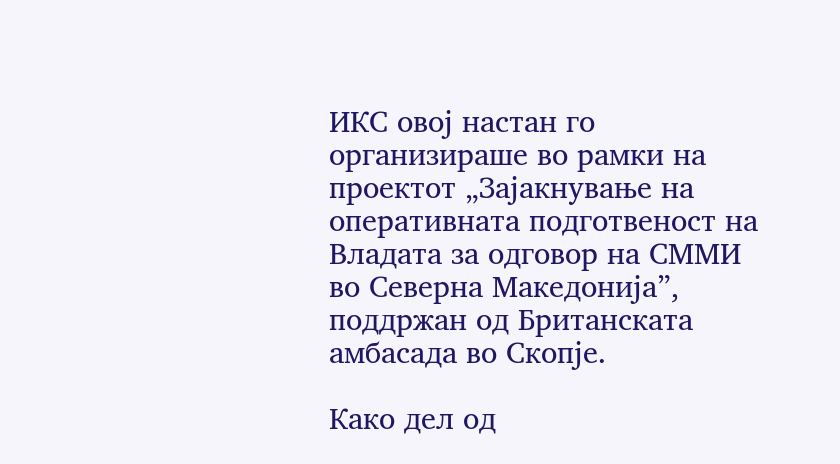ИКС овој настан го организираше во рамки на проектот „Зајакнување на оперативната подготвеност на Владата за одговор на СММИ во Северна Македонија”, поддржан од Британската амбасада во Скопје.

Како дел од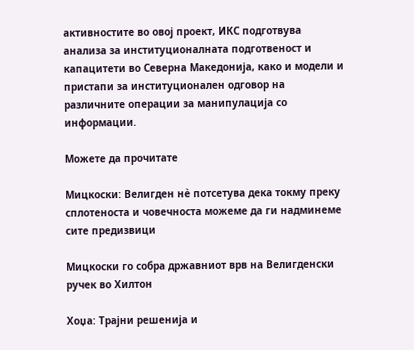активностите во овој проект, ИКС подготвува анализа за институционалната подготвеност и капацитети во Северна Македонија, како и модели и пристапи за институционален одговор на различните операции за манипулација со информации.

Можете да прочитате

Мицкоски: Велигден нè потсетува дека токму преку сплотеноста и човечноста можеме да ги надминеме сите предизвици

Мицкоски го собра државниот врв на Велигденски ручек во Хилтон

Хоџа: Tрајни решенија и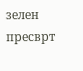зелен пресврт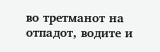во третманот на отпадот, водите и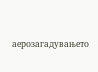аерозагадувањето